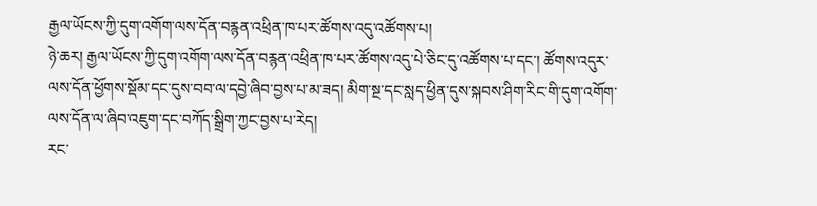རྒྱལ་ཡོངས་ཀྱི་དུག་འགོག་ལས་དོན་བརྙན་འཕྲིན་ཁ་པར་ཚོགས་འདུ་འཚོགས་པ།
ཉེ་ཆར། རྒྱལ་ཡོངས་ཀྱི་དུག་འགོག་ལས་དོན་བརྙན་འཕྲིན་ཁ་པར་ཚོགས་འདུ་པེ་ཅིང་དུ་འཚོགས་པ་དང་། ཚོགས་འདུར་ལས་དོན་ཕྱོགས་སྡོམ་དང་དུས་བབ་ལ་དབྱེ་ཞིབ་བྱས་པ་མ་ཟད། མིག་སྔ་དང་སླད་ཕྱིན་དུས་སྐབས་ཤིག་རིང་གི་དུག་འགོག་ལས་དོན་ལ་ཞིབ་འཇུག་དང་བཀོད་སྒྲིག་ཀྱང་བྱས་པ་རེད།
རང་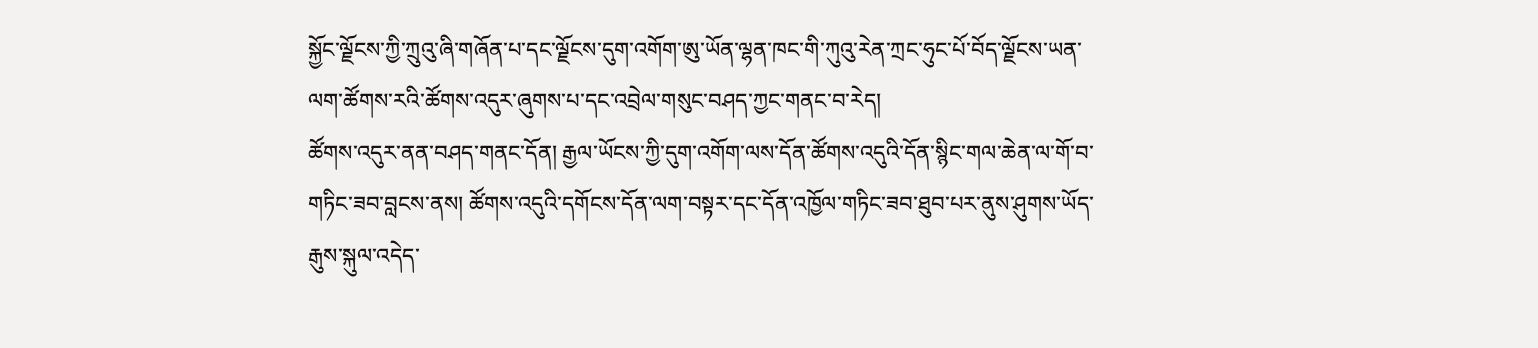སྐྱོང་ལྗོངས་ཀྱི་ཀྲུའུ་ཞི་གཞོན་པ་དང་ལྗོངས་དུག་འགོག་ཨུ་ཡོན་ལྷན་ཁང་གི་ཀུའུ་རེན་ཀྲང་ཧུང་པོ་བོད་ལྗོངས་ཡན་ལག་ཚོགས་རའི་ཚོགས་འདུར་ཞུགས་པ་དང་འབྲེལ་གསུང་བཤད་ཀྱང་གནང་བ་རེད།
ཚོགས་འདུར་ནན་བཤད་གནང་དོན། རྒྱལ་ཡོངས་ཀྱི་དུག་འགོག་ལས་དོན་ཚོགས་འདུའི་དོན་སྙིང་གལ་ཆེན་ལ་གོ་བ་གཏིང་ཟབ་བླངས་ནས། ཚོགས་འདུའི་དགོངས་དོན་ལག་བསྟར་དང་དོན་འཁྱོལ་གཏིང་ཟབ་ཐུབ་པར་ནུས་ཤུགས་ཡོད་རྒུས་སྐུལ་འདེད་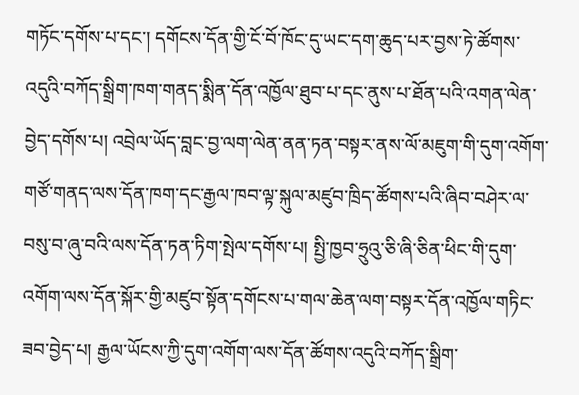གཏོང་དགོས་པ་དང་། དགོངས་དོན་གྱི་ངོ་བོ་ཁོང་དུ་ཡང་དག་ཆུད་པར་བྱས་ཏེ་ཚོགས་འདུའི་བཀོད་སྒྲིག་ཁག་གནད་སྨིན་དོན་འཁྱོལ་ཐུབ་པ་དང་ནུས་པ་ཐོན་པའི་འགན་ལེན་བྱེད་དགོས་པ། འབྲེལ་ཡོད་བླང་བྱ་ལག་ལེན་ནན་ཏན་བསྟར་ནས་ལོ་མཇུག་གི་དུག་འགོག་གཙོ་གནད་ལས་དོན་ཁག་དང་རྒྱལ་ཁབ་ལྟ་སྐུལ་མཛུབ་ཁྲིད་ཚོགས་པའི་ཞིབ་བཤེར་ལ་བསུ་བ་ཞུ་བའི་ལས་དོན་ཏན་ཏིག་སྤེལ་དགོས་པ། སྤྱི་ཁྱབ་ཧྲུའུ་ཅི་ཞི་ཅིན་ཕིང་གི་དུག་འགོག་ལས་དོན་སྐོར་གྱི་མཛུབ་སྟོན་དགོངས་པ་གལ་ཆེན་ལག་བསྟར་དོན་འཁྱོལ་གཏིང་ཟབ་བྱེད་པ། རྒྱལ་ཡོངས་ཀྱི་དུག་འགོག་ལས་དོན་ཚོགས་འདུའི་བཀོད་སྒྲིག་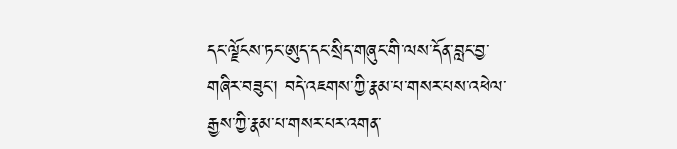དང་ལྗོངས་ཏང་ཨུད་དང་སྲིད་གཞུང་གི་ལས་དོན་བླང་བྱ་གཞིར་བཟུང་། བདེ་འཇགས་ཀྱི་རྣམ་པ་གསར་པས་འཕེལ་རྒྱས་ཀྱི་རྣམ་པ་གསར་པར་འགན་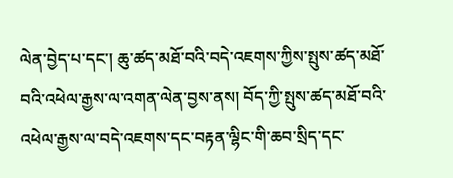ལེན་བྱེད་པ་དང་། ཆུ་ཚད་མཐོ་བའི་བདེ་འཇགས་ཀྱིས་སྤུས་ཚད་མཐོ་བའི་འཕེལ་རྒྱས་ལ་འགན་ལེན་བྱས་ནས། བོད་ཀྱི་སྤུས་ཚད་མཐོ་བའི་འཕེལ་རྒྱས་ལ་བདེ་འཇགས་དང་བརྟན་ལྷིང་གི་ཆབ་སྲིད་དང་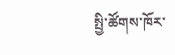སྤྱི་ཚོགས་ཁོར་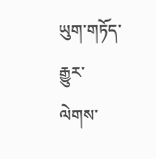ཡུག་གཏོད་རྒྱུར་ལེགས་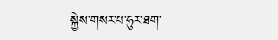སྐྱེས་གསར་པ་ཧུར་ཐག་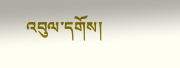འབུལ་དགོས།